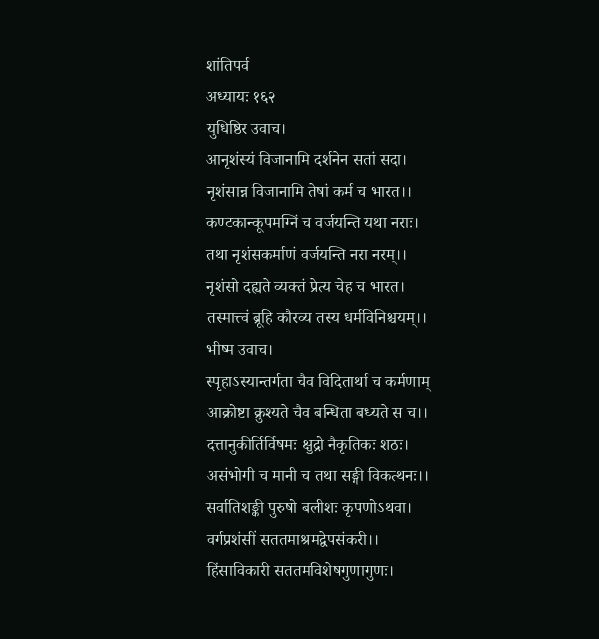शांतिपर्व
अध्यायः १६२
युधिष्ठिर उवाच।
आनृशंस्यं विजानामि दर्शनेन सतां सदा।
नृशंसान्न विजानामि तेषां कर्म च भारत।।
कण्टकान्कूपमग्निं च वर्जयन्ति यथा नराः।
तथा नृशंसकर्माणं वर्जयन्ति नरा नरम्।।
नृशंसो दह्यते व्यक्तं प्रेत्य चेह च भारत।
तस्मात्त्वं ब्रूहि कौरव्य तस्य धर्मविनिश्चयम्।।
भीष्म उवाच।
स्पृहाऽस्यान्तर्गता चैव विदितार्था च कर्मणाम्
आक्रोष्टा क्रुश्यते चैव बन्धिता बध्यते स च।।
दत्तानुकीर्तिर्विषमः क्षुद्रो नैकृतिकः शठः।
असंभोगी च मानी च तथा सङ्गी विकत्थनः।।
सर्वातिशङ्की पुरुषो बलीशः कृपणोऽथवा।
वर्गप्रशंसीं सततमाश्रमद्वेपसंकरी।।
हिंसाविकारी सततमविशेषगुणागुणः।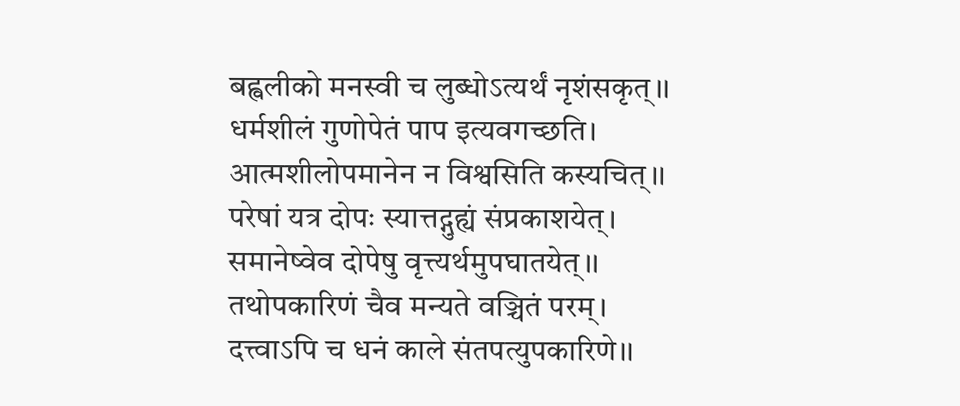बह्वलीको मनस्वी च लुब्धोऽत्यर्थं नृशंसकृत्।।
धर्मशीलं गुणोपेतं पाप इत्यवगच्छति।
आत्मशीलोपमानेन न विश्वसिति कस्यचित्।।
परेषां यत्र दोपः स्यात्तद्गुह्यं संप्रकाशयेत्।
समानेष्वेव दोपेषु वृत्त्यर्थमुपघातयेत्।।
तथोपकारिणं चैव मन्यते वञ्चितं परम्।
दत्त्वाऽपि च धनं काले संतपत्युपकारिणे।।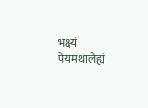भक्ष्यं पेयमथालेह्यं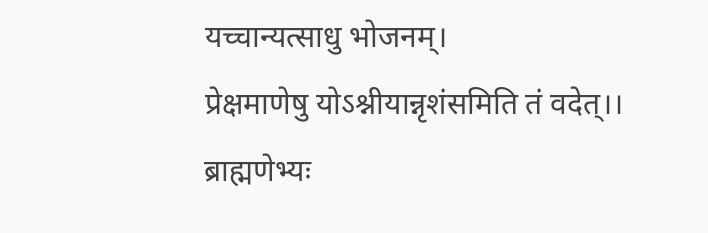यच्चान्यत्साधु भोजनम्।
प्रेक्षमाणेषु योऽश्नीयान्नृशंसमिति तं वदेत्।।
ब्राह्मणेभ्यः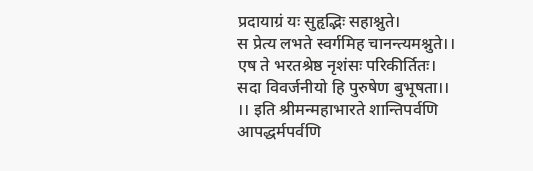प्रदायाग्रं यः सुहृद्भिः सहाश्नुते।
स प्रेत्य लभते स्वर्गमिह चानन्त्यमश्नुते।।
एष ते भरतश्रेष्ठ नृशंसः परिकीर्तितः।
सदा विवर्जनीयो हि पुरुषेण बुभूषता।।
।। इति श्रीमन्महाभारते शान्तिपर्वणि
आपद्धर्मपर्वणि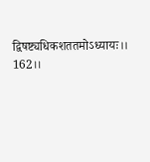द्विषष्ट्यधिकशततमोऽध्यायः।। 162।।